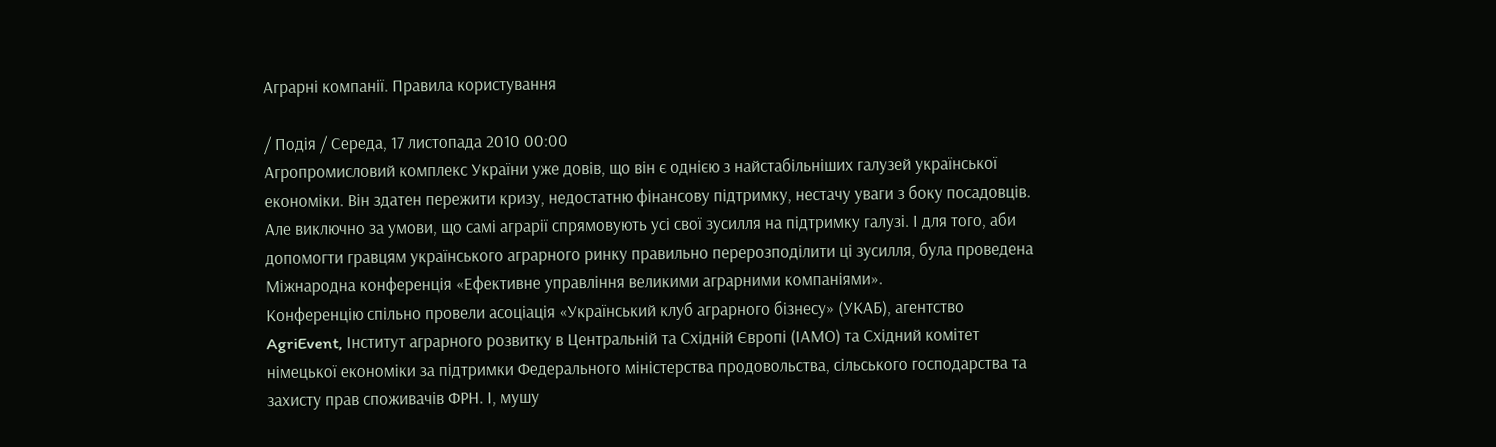Аграрні компанії. Правила користування

/ Подія / Середа, 17 листопада 2010 00:00
Агропромисловий комплекс України уже довів, що він є однією з найстабільніших галузей української економіки. Він здатен пережити кризу, недостатню фінансову підтримку, нестачу уваги з боку посадовців. Але виключно за умови, що самі аграрії спрямовують усі свої зусилля на підтримку галузі. І для того, аби допомогти гравцям українського аграрного ринку правильно перерозподілити ці зусилля, була проведена Міжнародна конференція «Ефективне управління великими аграрними компаніями».
Конференцію спільно провели асоціація «Український клуб аграрного бізнесу» (УКАБ), агентство AgriEvent, Інститут аграрного розвитку в Центральній та Східній Європі (ІАМО) та Східний комітет німецької економіки за підтримки Федерального міністерства продовольства, сільського господарства та захисту прав споживачів ФРН. І, мушу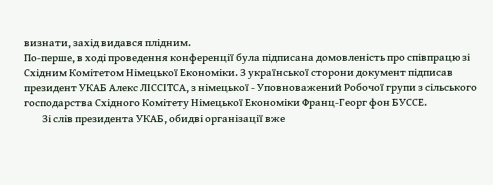визнати, захід видався плідним.
По-перше, в ході проведення конференції була підписана домовленість про співпрацю зі Східним Комітетом Німецької Економіки. З української сторони документ підписав президент УКАБ Алекс ЛІССІТСА, з німецької - Уповноважений Робочої групи з сільського господарства Східного Комітету Німецької Економіки Франц-Георг фон БУССЕ.
         Зі слів президента УКАБ, обидві організації вже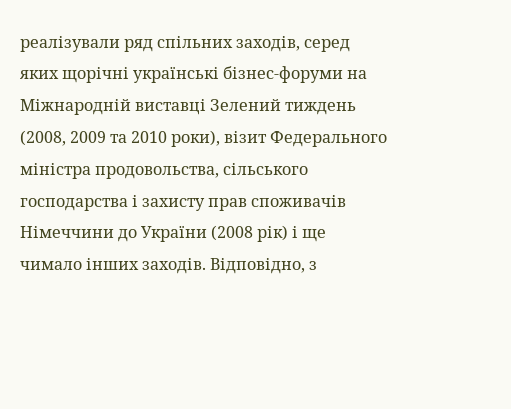реалізували ряд спільних заходів, серед яких щорічні українські бізнес-форуми на Міжнародній виставці Зелений тиждень (2008, 2009 та 2010 роки), візит Федерального міністра продовольства, сільського господарства і захисту прав споживачів Німеччини до України (2008 рік) і ще чимало інших заходів. Відповідно, з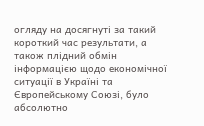огляду на досягнуті за такий короткий час результати, а також плідний обмін інформацією щодо економічної ситуації в Україні та Європейському Союзі, було абсолютно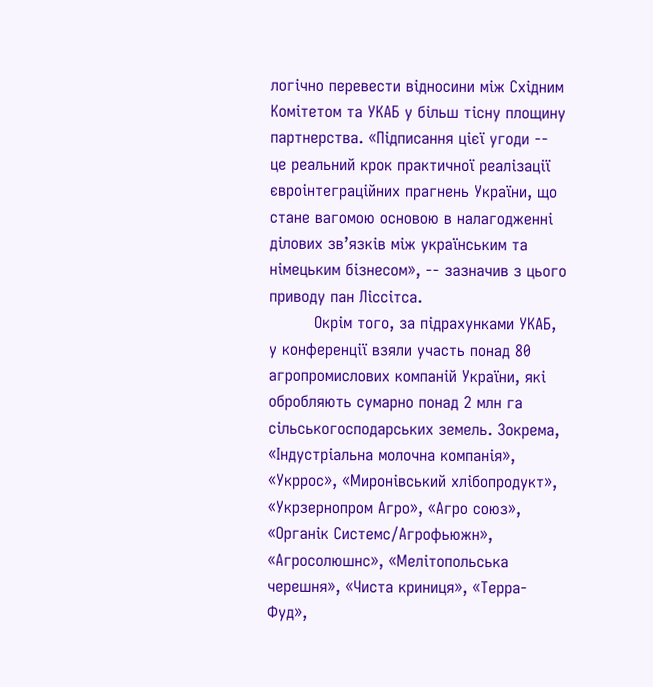логічно перевести відносини між Східним Комітетом та УКАБ у більш тісну площину партнерства. «Підписання цієї угоди -- це реальний крок практичної реалізації євроінтеграційних прагнень України, що стане вагомою основою в налагодженні ділових зв’язків між українським та німецьким бізнесом», -- зазначив з цього приводу пан Ліссітса.
         Окрім того, за підрахунками УКАБ, у конференції взяли участь понад 80 агропромислових компаній України, які обробляють сумарно понад 2 млн га сільськогосподарських земель. Зокрема, «Індустріальна молочна компанія», «Укррос», «Миронівський хлібопродукт», «Укрзернопром Агро», «Агро союз», «Органік Системс/Агрофьюжн», «Агросолюшнс», «Мелітопольська черешня», «Чиста криниця», «Терра-Фуд»,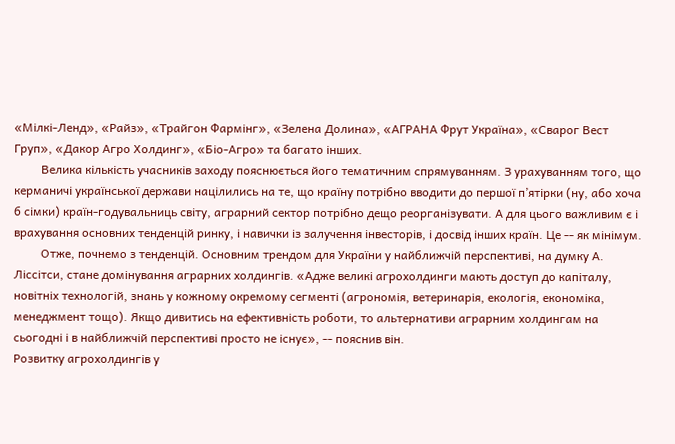«Мілкі-Ленд», «Райз», «Трайгон Фармінг», «Зелена Долина», «АГРАНА Фрут Україна», «Сварог Вест Груп», «Дакор Агро Холдинг», «Біо-Агро» та багато інших.
         Велика кількість учасників заходу пояснюється його тематичним спрямуванням. З урахуванням того, що керманичі української держави націлились на те, що країну потрібно вводити до першої п’ятірки (ну, або хоча б сімки) країн-годувальниць світу, аграрний сектор потрібно дещо реорганізувати. А для цього важливим є і врахування основних тенденцій ринку, і навички із залучення інвесторів, і досвід інших країн. Це -- як мінімум.
         Отже, почнемо з тенденцій. Основним трендом для України у найближчій перспективі, на думку А. Ліссітси, стане домінування аграрних холдингів. «Адже великі агрохолдинги мають доступ до капіталу, новітніх технологій, знань у кожному окремому сегменті (агрономія, ветеринарія, екологія, економіка, менеджмент тощо). Якщо дивитись на ефективність роботи, то альтернативи аграрним холдингам на сьогодні і в найближчій перспективі просто не існує», -- пояснив він.
Розвитку агрохолдингів у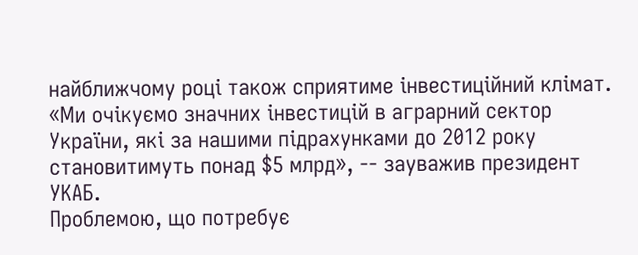найближчому році також сприятиме інвестиційний клімат. «Ми очікуємо значних інвестицій в аграрний сектор України, які за нашими підрахунками до 2012 року становитимуть понад $5 млрд», -- зауважив президент УКАБ.
Проблемою, що потребує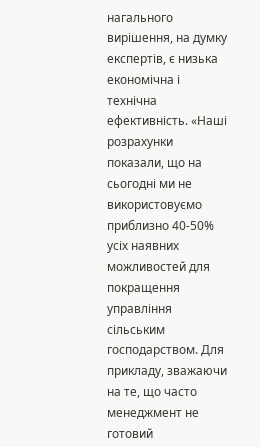нагального вирішення, на думку експертів, є низька економічна і технічна ефективність. «Наші розрахунки показали, що на сьогодні ми не використовуємо приблизно 40-50% усіх наявних можливостей для покращення управління сільським господарством. Для прикладу, зважаючи на те, що часто менеджмент не готовий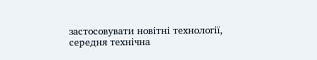застосовувати новітні технології, середня технічна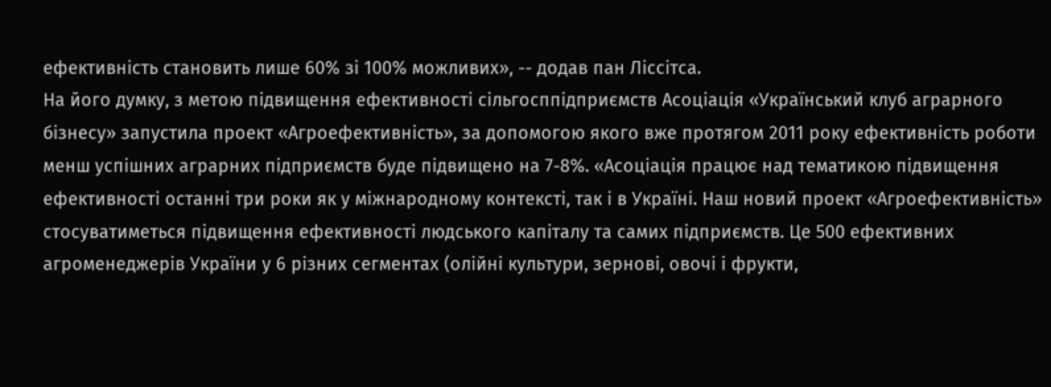ефективність становить лише 60% зі 100% можливих», -- додав пан Ліссітса.
На його думку, з метою підвищення ефективності сільгосппідприємств Асоціація «Український клуб аграрного бізнесу» запустила проект «Агроефективність», за допомогою якого вже протягом 2011 року ефективність роботи менш успішних аграрних підприємств буде підвищено на 7-8%. «Асоціація працює над тематикою підвищення ефективності останні три роки як у міжнародному контексті, так і в Україні. Наш новий проект «Агроефективність» стосуватиметься підвищення ефективності людського капіталу та самих підприємств. Це 500 ефективних агроменеджерів України у 6 різних сегментах (олійні культури, зернові, овочі і фрукти,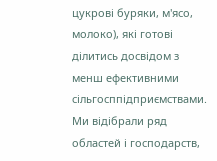цукрові буряки, м'ясо, молоко), які готові ділитись досвідом з менш ефективними сільгосппідприємствами. Ми відібрали ряд областей і господарств,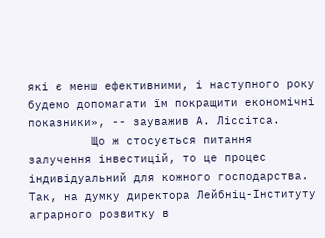які є менш ефективними, і наступного року будемо допомагати їм покращити економічні показники», -- зауважив А. Ліссітса.
         Що ж стосується питання залучення інвестицій, то це процес індивідуальний для кожного господарства. Так, на думку директора Лейбніц-Інституту аграрного розвитку в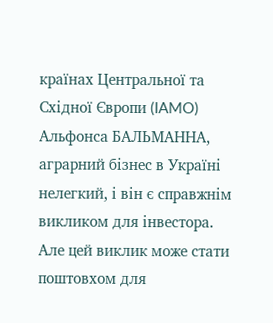країнах Центральної та Східної Європи (IAMO) Альфонса БАЛЬМАННА, аграрний бізнес в Україні нелегкий, і він є справжнім викликом для інвестора. Але цей виклик може стати поштовхом для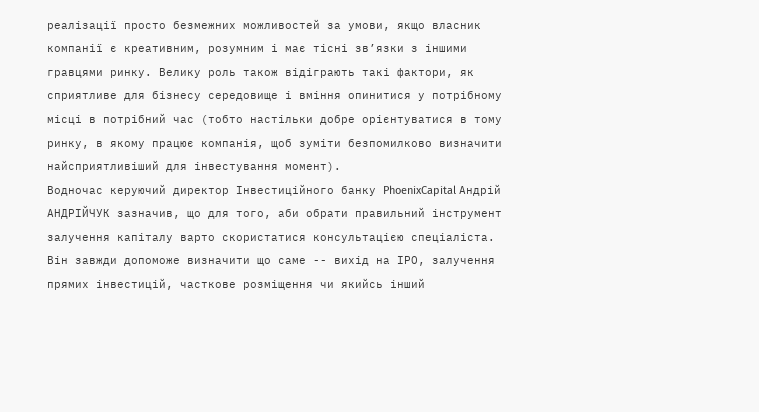реалізації просто безмежних можливостей за умови, якщо власник компанії є креативним, розумним і має тісні зв’язки з іншими гравцями ринку. Велику роль також відіграють такі фактори, як сприятливе для бізнесу середовище і вміння опинитися у потрібному місці в потрібний час (тобто настільки добре орієнтуватися в тому ринку, в якому працює компанія, щоб зуміти безпомилково визначити найсприятливіший для інвестування момент).
Водночас керуючий директор Інвестиційного банку PhoenixCapital Андрій АНДРІЙЧУК зазначив, що для того, аби обрати правильний інструмент залучення капіталу варто скористатися консультацією спеціаліста. Він завжди допоможе визначити що саме -- вихід на ІРО, залучення прямих інвестицій, часткове розміщення чи якийсь інший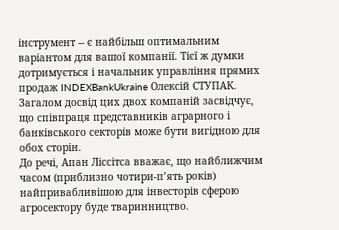інструмент -- є найбільш оптимальним варіантом для вашої компанії. Тієї ж думки дотримується і начальник управління прямих продаж INDEXBankUkraine Олексій СТУПАК. Загалом досвід цих двох компаній засвідчує, що співпраця представників аграрного і банківського секторів може бути вигідною для обох сторін.
До речі, Апан Ліссітса вважає, що найближчим часом (приблизно чотири-п’ять років) найпривабливішою для інвесторів сферою агросектору буде тваринництво.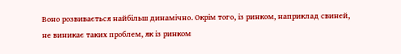Воно розвивається найбільш динамічно. Окрім того, із ринком, наприклад свиней, не виникає таких проблем, як із ринком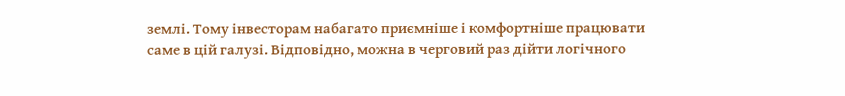землі. Тому інвесторам набагато приємніше і комфортніше працювати саме в цій галузі. Відповідно, можна в черговий раз дійти логічного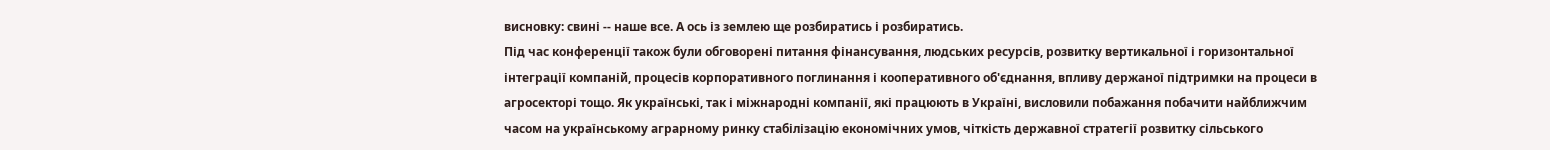висновку: свині -- наше все. А ось із землею ще розбиратись і розбиратись.
Під час конференції також були обговорені питання фінансування, людських ресурсів, розвитку вертикальної і горизонтальної інтеграції компаній, процесів корпоративного поглинання і кооперативного об'єднання, впливу держаної підтримки на процеси в агросекторі тощо. Як українські, так і міжнародні компанії, які працюють в Україні, висловили побажання побачити найближчим часом на українському аграрному ринку стабілізацію економічних умов, чіткість державної стратегії розвитку сільського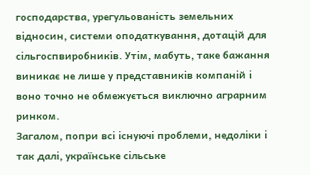господарства, урегульованість земельних відносин, системи оподаткування, дотацій для сільгоспвиробників. Утім, мабуть, таке бажання виникає не лише у представників компаній і воно точно не обмежується виключно аграрним ринком.
Загалом, попри всі існуючі проблеми, недоліки і так далі, українське сільське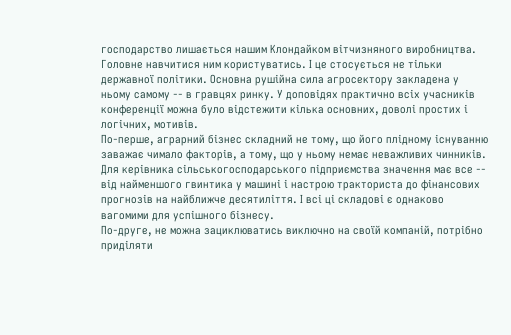господарство лишається нашим Клондайком вітчизняного виробництва. Головне навчитися ним користуватись. І це стосується не тільки державної політики. Основна рушійна сила агросектору закладена у ньому самому -- в гравцях ринку. У доповідях практично всіх учасників конференції можна було відстежити кілька основних, доволі простих і логічних, мотивів.
По-перше, аграрний бізнес складний не тому, що його плідному існуванню заважає чимало факторів, а тому, що у ньому немає неважливих чинників. Для керівника сільськогосподарського підприємства значення має все -- від найменшого гвинтика у машині і настрою тракториста до фінансових прогнозів на найближче десятиліття. І всі ці складові є однаково вагомими для успішного бізнесу.
По-друге, не можна зациклюватись виключно на своїй компаній, потрібно приділяти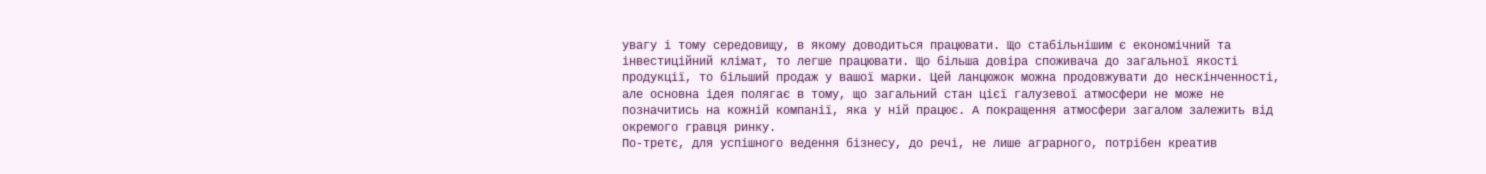увагу і тому середовищу, в якому доводиться працювати. Що стабільнішим є економічний та інвестиційний клімат, то легше працювати. Що більша довіра споживача до загальної якості продукції, то більший продаж у вашої марки. Цей ланцюжок можна продовжувати до нескінченності, але основна ідея полягає в тому, що загальний стан цієї галузевої атмосфери не може не позначитись на кожній компанії, яка у ній працює. А покращення атмосфери загалом залежить від окремого гравця ринку.
По-третє, для успішного ведення бізнесу, до речі, не лише аграрного, потрібен креатив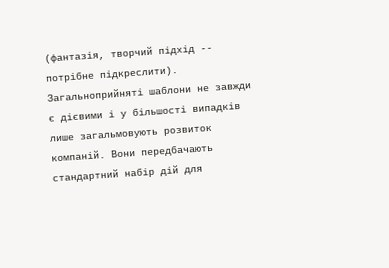(фантазія, творчий підхід -- потрібне підкреслити). Загальноприйняті шаблони не завжди є дієвими і у більшості випадків лише загальмовують розвиток компаній. Вони передбачають стандартний набір дій для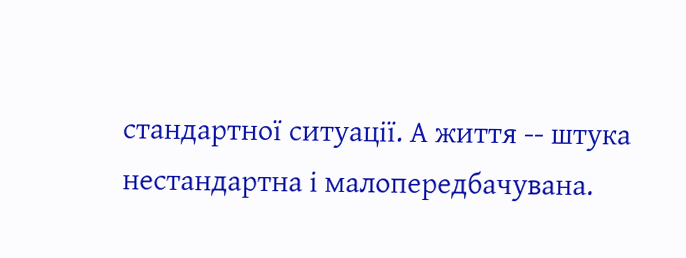стандартної ситуації. А життя -- штука нестандартна і малопередбачувана.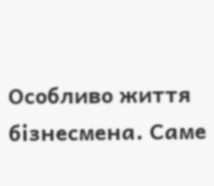Особливо життя бізнесмена. Саме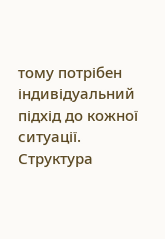тому потрібен індивідуальний підхід до кожної ситуації. Структура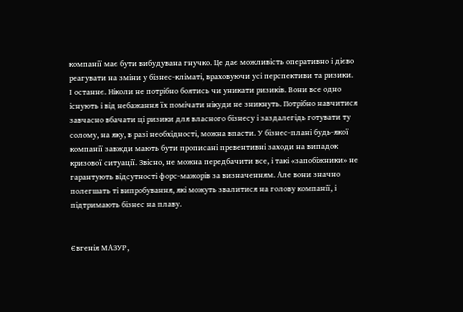компанії має бути вибудувана гнучко. Це дає можливість оперативно і дієво реагувати на зміни у бізнес-кліматі, враховуючи усі перспективи та ризики.
І останнє. Ніколи не потрібно боятись чи уникати ризиків. Вони все одно існують і від небажання їх помічати нікуди не зникнуть. Потрібно навчитися завчасно вбачати ці ризики для власного бізнесу і заздалегідь готувати ту солому, на яку, в разі необхідності, можна впасти. У бізнес-плані будь-якої компанії завжди мають бути прописані превентивні заходи на випадок кризової ситуації. Звісно, не можна передбачити все, і такі «запобіжники» не гарантують відсутності форс-мажорів за визначенням. Але вони значно полегшать ті випробування, які можуть звалитися на голову компанії, і підтримають бізнес на плаву.


Євгенія МАЗУР,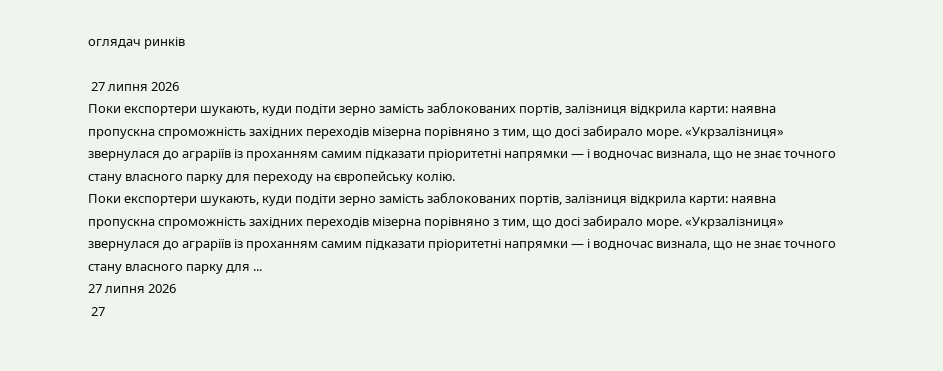оглядач ринків

 27 липня 2026
Поки експортери шукають, куди подіти зерно замість заблокованих портів, залізниця відкрила карти: наявна пропускна спроможність західних переходів мізерна порівняно з тим, що досі забирало море. «Укрзалізниця» звернулася до аграріїв із проханням самим підказати пріоритетні напрямки — і водночас визнала, що не знає точного стану власного парку для переходу на європейську колію.
Поки експортери шукають, куди подіти зерно замість заблокованих портів, залізниця відкрила карти: наявна пропускна спроможність західних переходів мізерна порівняно з тим, що досі забирало море. «Укрзалізниця» звернулася до аграріїв із проханням самим підказати пріоритетні напрямки — і водночас визнала, що не знає точного стану власного парку для ...
27 липня 2026
 27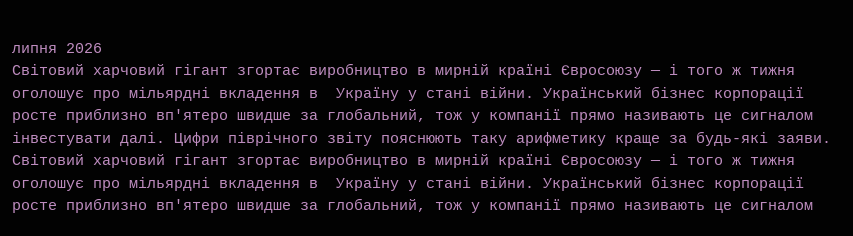липня 2026
Світовий харчовий гігант згортає виробництво в мирній країні Євросоюзу — і того ж тижня оголошує про мільярдні вкладення в  Україну у стані війни. Український бізнес корпорації росте приблизно вп'ятеро швидше за глобальний, тож у компанії прямо називають це сигналом інвестувати далі. Цифри піврічного звіту пояснюють таку арифметику краще за будь-які заяви.
Світовий харчовий гігант згортає виробництво в мирній країні Євросоюзу — і того ж тижня оголошує про мільярдні вкладення в  Україну у стані війни. Український бізнес корпорації росте приблизно вп'ятеро швидше за глобальний, тож у компанії прямо називають це сигналом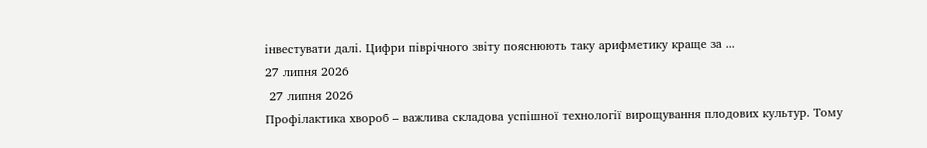інвестувати далі. Цифри піврічного звіту пояснюють таку арифметику краще за ...
27 липня 2026
 27 липня 2026
Профілактика хвороб – важлива складова успішної технології вирощування плодових культур. Тому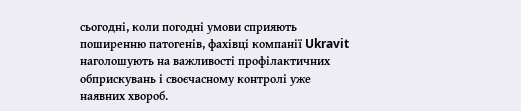сьогодні, коли погодні умови сприяють поширенню патогенів, фахівці компанії Ukravit наголошують на важливості профілактичних обприскувань і своєчасному контролі уже наявних хвороб.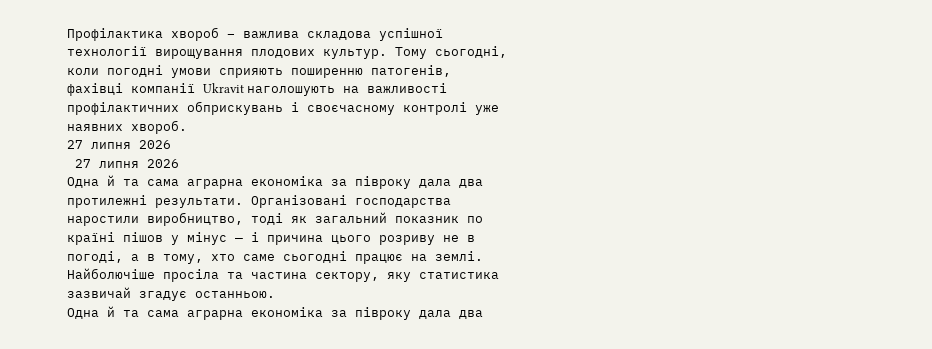Профілактика хвороб – важлива складова успішної технології вирощування плодових культур. Тому сьогодні, коли погодні умови сприяють поширенню патогенів, фахівці компанії Ukravit наголошують на важливості профілактичних обприскувань і своєчасному контролі уже наявних хвороб.
27 липня 2026
 27 липня 2026
Одна й та сама аграрна економіка за півроку дала два протилежні результати. Організовані господарства наростили виробництво, тоді як загальний показник по країні пішов у мінус — і причина цього розриву не в погоді, а в тому, хто саме сьогодні працює на землі. Найболючіше просіла та частина сектору, яку статистика зазвичай згадує останньою.
Одна й та сама аграрна економіка за півроку дала два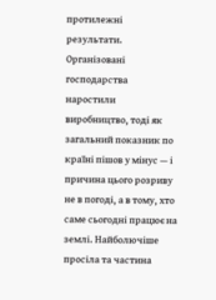протилежні результати. Організовані господарства наростили виробництво, тоді як загальний показник по країні пішов у мінус — і причина цього розриву не в погоді, а в тому, хто саме сьогодні працює на землі. Найболючіше просіла та частина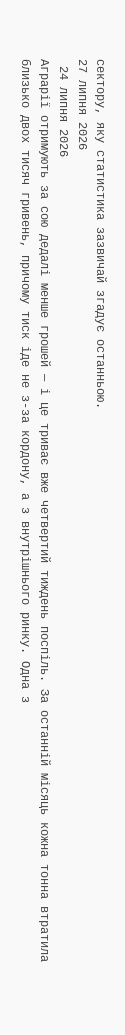сектору, яку статистика зазвичай згадує останньою.
27 липня 2026
 24 липня 2026
Аграрії отримують за сою дедалі менше грошей — і це триває вже четвертий тиждень поспіль. За останній місяць кожна тонна втратила близько двох тисяч гривень, причому тиск іде не з-за кордону, а з внутрішнього ринку. Одна з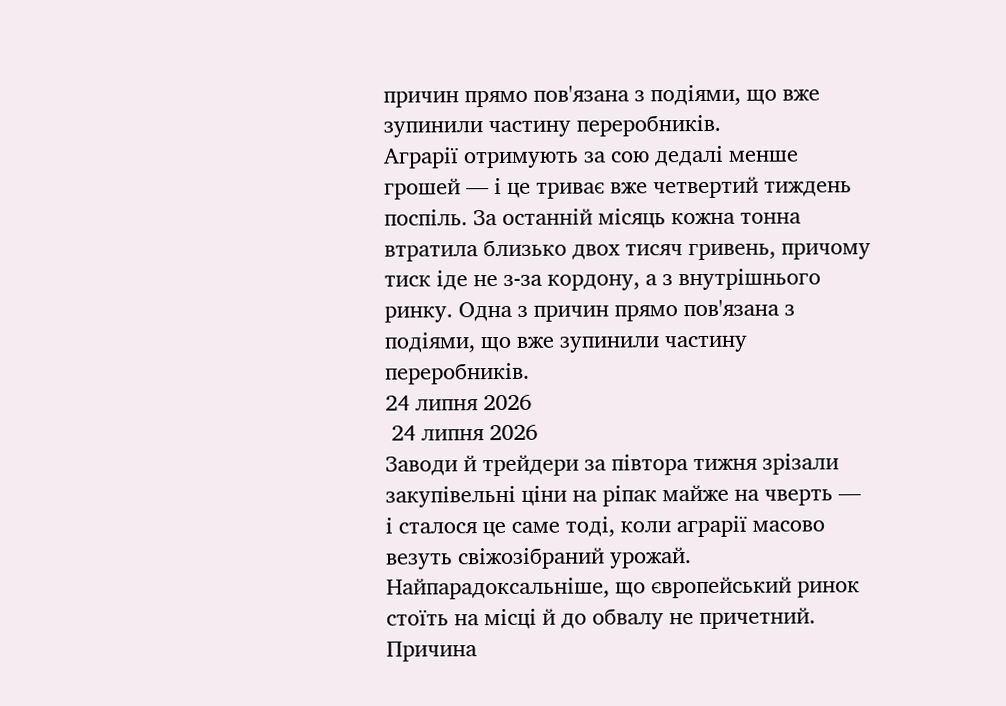причин прямо пов'язана з подіями, що вже зупинили частину переробників.
Аграрії отримують за сою дедалі менше грошей — і це триває вже четвертий тиждень поспіль. За останній місяць кожна тонна втратила близько двох тисяч гривень, причому тиск іде не з-за кордону, а з внутрішнього ринку. Одна з причин прямо пов'язана з подіями, що вже зупинили частину переробників.
24 липня 2026
 24 липня 2026
Заводи й трейдери за півтора тижня зрізали закупівельні ціни на ріпак майже на чверть — і сталося це саме тоді, коли аграрії масово везуть свіжозібраний урожай. Найпарадоксальніше, що європейський ринок стоїть на місці й до обвалу не причетний. Причина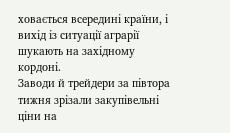ховається всередині країни, і вихід із ситуації аграрії шукають на західному кордоні.
Заводи й трейдери за півтора тижня зрізали закупівельні ціни на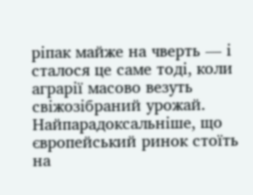ріпак майже на чверть — і сталося це саме тоді, коли аграрії масово везуть свіжозібраний урожай. Найпарадоксальніше, що європейський ринок стоїть на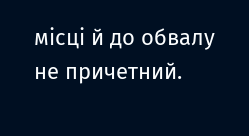місці й до обвалу не причетний.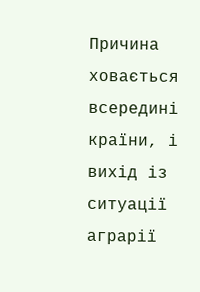Причина ховається всередині країни, і вихід із ситуації аграрії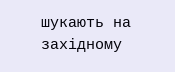шукають на західному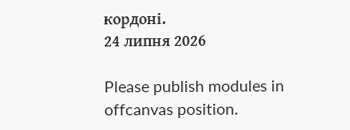кордоні.
24 липня 2026

Please publish modules in offcanvas position.